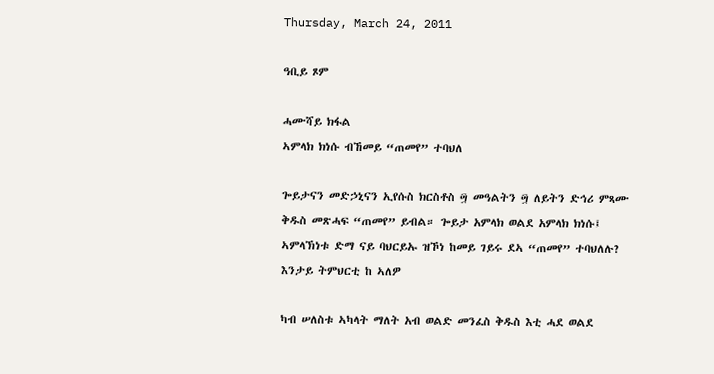Thursday, March 24, 2011

ዓቢይ ጾም

ሓሙሻይ ክፋል
ኣምላክ ክነሱ ብኸመይ “ጠመየ” ተባህለ

ጐይታናን መድኃኒናን ኢየሱስ ክርስቶስ ፵ መዓልትን ፵ ለይትን ድኅሪ ምጻሙ ቅዱስ መጽሓፍ “ጠመየ” ይብል። ጐይታ አምላክ ወልደ አምላክ ክነሱ፤ ኣምላኽነቱ ድማ ናይ ባህርይኡ ዝኾነ ከመይ ገይሩ ደኣ “ጠመየ” ተባህለሉ? እንታይ ትምህርቲ ከ ኣለዎ

ካብ ሠለስቱ ኣካላት ማለት አብ ወልድ መንፈስ ቅዱስ እቲ ሓደ ወልደ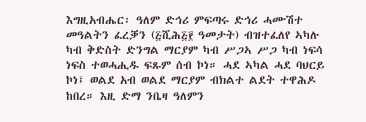እግዚአብሔር፡ ዓለም ድኅሪ ምፍጣሩ ድኅሪ ሓሙሽተ መዓልትን ፈረቓን (፭ሺሕ፭፻ ዓመታት) ብዝተፈለየ ኣካሉ ካብ ቅድስት ድንግል ማርያም ካብ ሥጋኣ ሥጋ ካብ ነፍሳ ነፍስ ተወሓሒዱ ፍጹም ሰብ ኮነ። ሓደ ኣካል ሓደ ባህርይ ኮነ፤ ወልደ አብ ወልደ ማርያም ብክልተ ልደት ተዋሕዶ ከበረ። እዚ ድማ ንቤዛ ዓለምን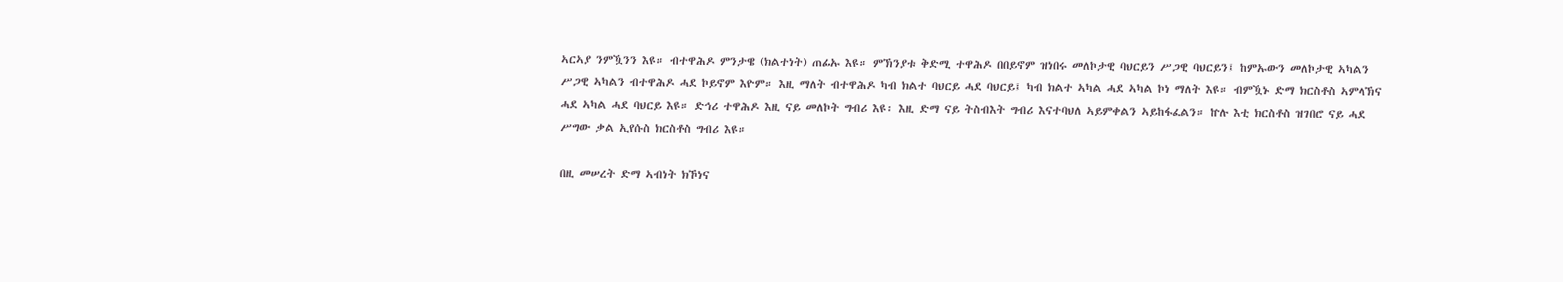ኣርኣያ ንምዃንን እዩ። ብተዋሕዶ ምንታዌ (ክልተነት) ጠፊኡ እዩ። ምኽንያቱ ቅድሚ ተዋሕዶ በበይኖም ዝነበሩ መለኮታዊ ባህርይን ሥጋዊ ባህርይን፤ ከምኡውን መለኮታዊ ኣካልን ሥጋዊ ኣካልን ብተዋሕዶ ሓደ ኮይኖም እዮም። እዚ ማለት ብተዋሕዶ ካብ ክልተ ባህርይ ሓደ ባህርይ፤ ካብ ክልተ ኣካል ሓደ ኣካል ኮነ ማለት እዩ። ብምዃኑ ድማ ክርስቶስ ኣምላኽና ሓደ ኣካል ሓደ ባህርይ እዩ። ድኅሪ ተዋሕዶ እዚ ናይ መለኮት ግብሪ እዩ፡ እዚ ድማ ናይ ትስብእት ግብሪ እናተባህለ ኣይምቀልን ኣይከፋፈልን። ኵሉ እቲ ክርስቶስ ዝገበሮ ናይ ሓደ ሥግው ቃል ኢየሱስ ክርስቶስ ግብሪ እዩ።

በዚ መሠረት ድማ ኣብነት ክኾነና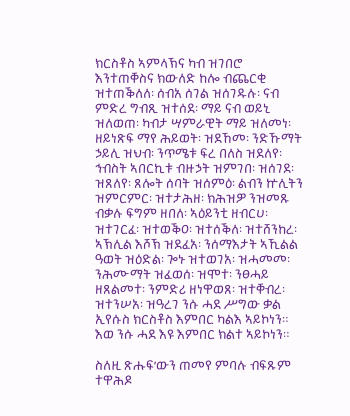ክርስቶስ ኣምላኽና ካብ ዝገበሮ እንተጠቐስና ክውለድ ከሎ ብጨርቂ ዝተጠቕለለ፡ ሰብአ ሰገል ዝሰገዱሉ፡ ናብ ምድረ ግብጺ ዝተሰደ፡ ማይ ናብ ወይኒ ዝለወጠ፡ ካብታ ሣምራዊት ማይ ዝለመነ፡ ዘይነጽፍ ማየ ሕይወት፡ ዝደኸመ፡ ንድኹማት ኃይሊ ዝህብ፡ ንጥሜቱ ፍረ በለስ ዝደለየ፡ ኅብስት ኣበርኪቱ ብዙኃት ዝምገበ፡ ዝሰገደ፡ ዝጸለየ፡ ጸሎት ሰባት ዝሰምዕ፡ ልብን ኵሊትን ዝምርምር፡ ዝተታሕዘ፡ ክሕዝዎ ንዝመጹ ብቃሉ ፍግም ዘበለ፡ ኣዕይንቲ ዘብርሀ፡ ዝተገርፈ፡ ዝተወቕዐ፡ ዝተሰቕለ፡ ዝተሸንከረ፡ ኣኽሊል እሾኽ ዝደፈአ፡ ንሰማእታት ኣኺልል ዓወት ዝዕድል፡ ጐኑ ዝተወገአ፡ ዝሓመመ፡ ንሕሙማት ዝፈወሰ፡ ዝሞተ፡ ንፀሓይ ዘጸልመተ፡ ንምድሪ ዘነዋወጸ፡ ዝተቐብረ፡ ዝተንሠአ፡ ዝዓረገ ንሱ ሓደ ሥግው ቃል ኢየሱስ ክርስቶስ እምበር ካልእ ኣይኮነን። እወ ንሱ ሓደ እዩ እምበር ክልተ ኣይኮነን።

ስለዚ ጽሑፍ’ውን ጠመየ ምባሉ ብፍጹም ተዋሕዶ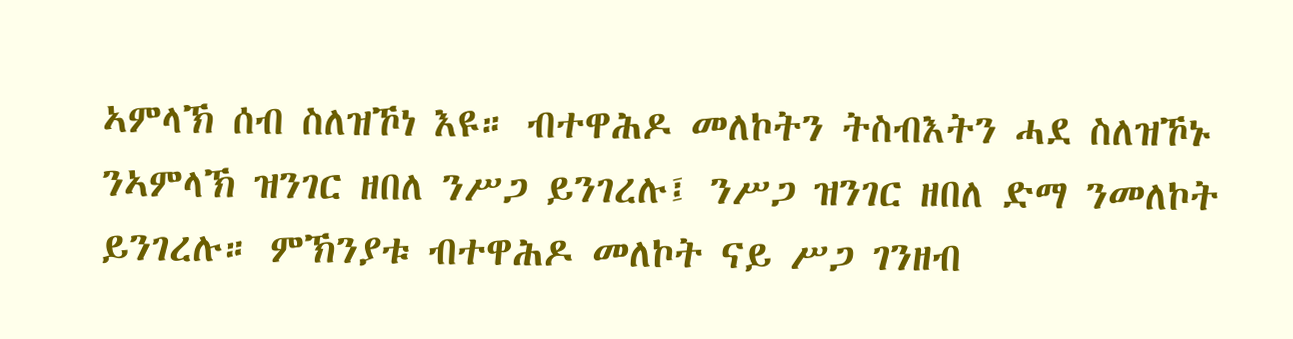ኣምላኽ ሰብ ስለዝኾነ እዩ። ብተዋሕዶ መለኮትን ትስብእትን ሓደ ስለዝኾኑ ንኣምላኽ ዝንገር ዘበለ ንሥጋ ይንገረሉ፤ ንሥጋ ዝንገር ዘበለ ድማ ንመለኮት ይንገረሉ። ምኽንያቱ ብተዋሕዶ መለኮት ናይ ሥጋ ገንዘብ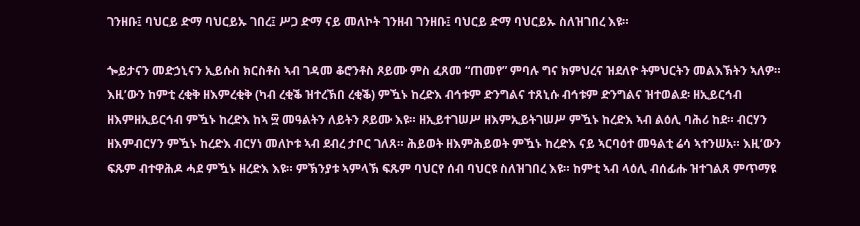ገንዘቡ፤ ባህርይ ድማ ባህርይኡ ገበረ፤ ሥጋ ድማ ናይ መለኮት ገንዘብ ገንዘቡ፤ ባህርይ ድማ ባህርይኡ ስለዝገበረ እዩ።

ጐይታናን መድኃኒናን ኢይሱስ ክርስቶስ ኣብ ገዳመ ቆሮንቶስ ጾይሙ ምስ ፈጸመ “ጠመየ” ምባሉ ግና ክምህረና ዝደለዮ ትምህርትን መልእኽትን ኣለዎ። እዚ’ውን ከምቲ ረቂቅ ዘእምረቂቅ (ካብ ረቂቕ ዝተረኽበ ረቂቕ) ምዃኑ ከረድእ ብኅቱም ድንግልና ተጸኒሱ ብኅቱም ድንግልና ዝተወልደ፡ ዘኢይርኅብ ዘእምዘኢይርኅብ ምዃኑ ከረድእ ከኣ ፵ መዓልትን ለይትን ጾይሙ እዩ። ዘኢይተገሠሥ ዘእምኢይትገሠሥ ምዃኑ ከረድእ ኣብ ልዕሊ ባሕሪ ከደ። ብርሃን ዘእምብርሃን ምዃኑ ከረድእ ብርሃነ መለኮቱ ኣብ ደብረ ታቦር ገለጸ። ሕይወት ዘእምሕይወት ምዃኑ ከረድእ ናይ ኣርባዕተ መዓልቲ ሬሳ ኣተንሠአ። እዚ’ውን ፍጹም ብተዋሕዶ ሓደ ምዃኑ ዘረድእ እዩ። ምኽንያቱ ኣምላኽ ፍጹም ባህርየ ሰብ ባህርዩ ስለዝገበረ እዩ። ከምቲ ኣብ ላዕሊ ብሰፊሑ ዝተገልጸ ምጥማዩ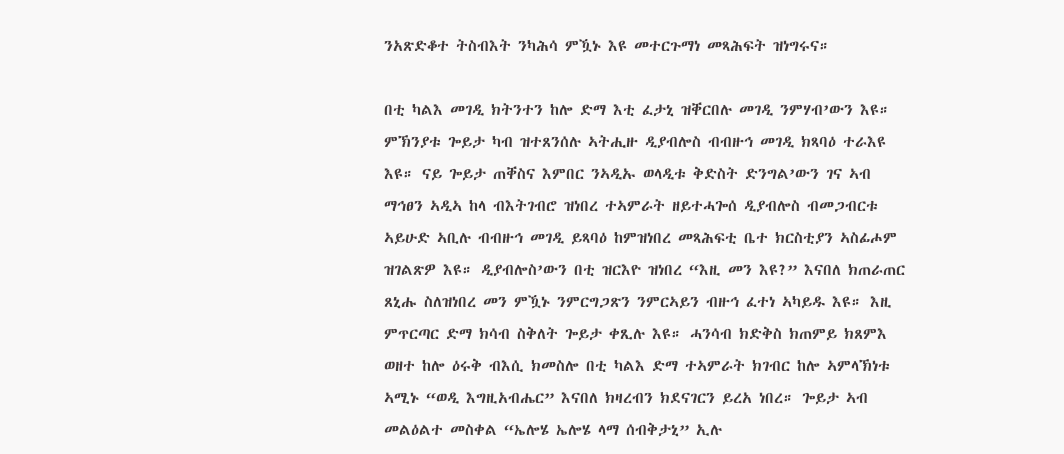ንአጽድቆተ ትስብእት ንካሕሳ ምዃኑ እዩ መተርጉማነ መጻሕፍት ዝነግሩና።

በቲ ካልእ መገዲ ክትንተን ከሎ ድማ እቲ ፈታኒ ዝቐርበሉ መገዲ ንምሃብ’ውን እዩ። ምኽንያቱ ጐይታ ካብ ዝተጸንሰሉ ኣትሒዙ ዲያብሎስ ብብዙኅ መገዲ ክጻባዕ ተራእዩ እዩ። ናይ ጐይታ ጠቐስና እምበር ንኣዲኡ ወላዲቱ ቅድስት ድንግል’ውን ገና ኣብ ማኅፀን ኣዲኣ ከላ ብእትገብሮ ዝነበረ ተኣምራት ዘይተሓጐሰ ዲያብሎስ ብመጋብርቱ ኣይሁድ ኣቢሉ ብብዙኅ መገዲ ይጻባዕ ከምዝነበረ መጻሕፍቲ ቤተ ክርስቲያን ኣስፊሖም ዝገልጽዎ እዩ። ዲያብሎስ’ውን በቲ ዝርእዮ ዝነበረ “እዚ መን እዩ?” እናበለ ክጠራጠር ጸኒሑ ስለዝነበረ መን ምዃኑ ንምርግጋጽን ንምርኣይን ብዙኅ ፈተነ ኣካይዱ እዩ። እዚ ምጥርጣር ድማ ክሳብ ስቅለት ጐይታ ቀጺሉ እዩ። ሓንሳብ ክድቅስ ክጠምይ ክጸምእ ወዘተ ከሎ ዕሩቅ ብእሲ ክመስሎ በቲ ካልእ ድማ ተኣምራት ክገብር ከሎ ኣምላኽነቱ ኣሚኑ “ወዲ እግዚአብሔር” እናበለ ክዛረብን ክደናገርን ይረአ ነበረ። ጐይታ ኣብ መልዕልተ መስቀል “ኤሎሄ ኤሎሄ ላማ ሰብቅታኒ” ኢሉ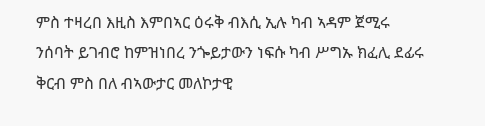ምስ ተዛረበ እዚስ እምበኣር ዕሩቅ ብእሲ ኢሉ ካብ ኣዳም ጀሚሩ ንሰባት ይገብሮ ከምዝነበረ ንጐይታውን ነፍሱ ካብ ሥግኡ ክፈሊ ደፊሩ ቅርብ ምስ በለ ብኣውታር መለኮታዊ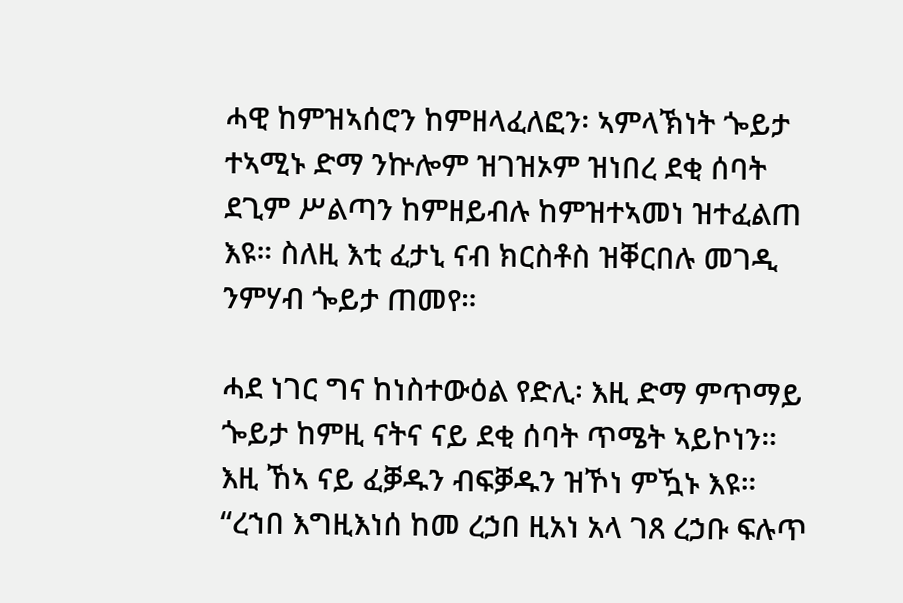ሓዊ ከምዝኣሰሮን ከምዘላፈለፎን፡ ኣምላኽነት ጐይታ ተኣሚኑ ድማ ንኵሎም ዝገዝኦም ዝነበረ ደቂ ሰባት ደጊም ሥልጣን ከምዘይብሉ ከምዝተኣመነ ዝተፈልጠ እዩ። ስለዚ እቲ ፈታኒ ናብ ክርስቶስ ዝቐርበሉ መገዲ ንምሃብ ጐይታ ጠመየ።

ሓደ ነገር ግና ከነስተውዕል የድሊ፡ እዚ ድማ ምጥማይ ጐይታ ከምዚ ናትና ናይ ደቂ ሰባት ጥሜት ኣይኮነን። እዚ ኸኣ ናይ ፈቓዱን ብፍቓዱን ዝኾነ ምዃኑ እዩ። “ረኀበ እግዚእነሰ ከመ ረኃበ ዚአነ አላ ገጸ ረኃቡ ፍሉጥ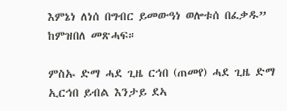እምኔነ ለነሰ በግብር ይመውዓነ ወሎቱሰ በፈቃዱ” ከምዝበለ መጽሓፍ።

ምስኡ ድማ ሓደ ጊዜ ርኅበ (ጠመየ) ሓደ ጊዜ ድማ ኢርኅበ ይብል እንታይ ደኣ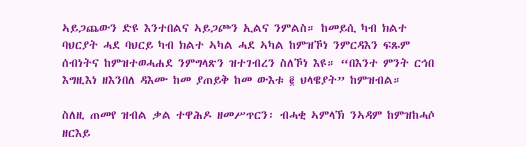ኣይጋጨውን ድዩ እንተበልና ኣይጋጮን ኢልና ንምልስ። ከመይሲ ካብ ክልተ ባህርያት ሓደ ባህርይ ካብ ክልተ ኣካል ሓደ ኣካል ከምዝኾነ ንምርዳእን ፍጹም ሰብነትና ከምዝተወሓሐደ ንምግላጽን ዝተገብረን ስለኾነ እዩ። “በእንተ ምንት ርኅበ እግዚእነ ዘእንበለ ዳእሙ ከመ ያጠይቅ ከመ ውእቱ ፪ ህላዌያት” ከምዝብል።

ስለዚ ጠመየ ዝብል ቃል ተዋሕዶ ዘመሥጥርን፡ ብሓቂ ኣምላኽ ንኣዳም ከምዝከሓሶ ዘርእይ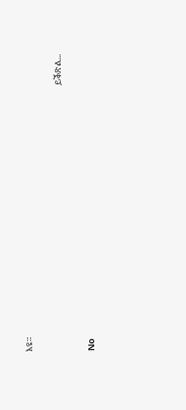እዩ።

                                                                                                                                     ይቕጽል...

No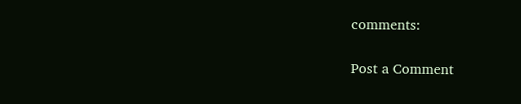comments:

Post a Comment